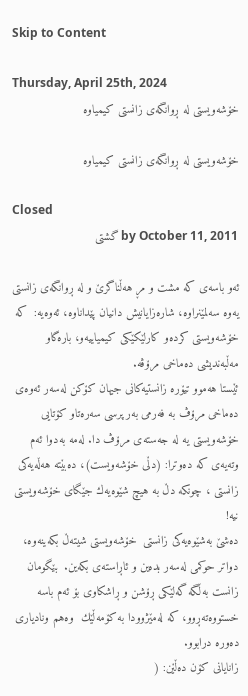Skip to Content

Thursday, April 25th, 2024
خۆشه‌ویستی له‌ ڕوانگه‌ی زانستی كیمیاوه‌

خۆشه‌ویستی له‌ ڕوانگه‌ی زانستی كیمیاوه‌

Closed
by October 11, 2011 گشتی

ئه‌و باسه‌ی كه‌ مشت و مڕ هه‌ڵناگرێ و له‌ ڕوانگه‌ی زانستی یه‌وه‌ سه‌لمێنراوه‌، شاره‌زایانیش دانیان پێداناوه‌، ئه‌وه‌یه‌:  كه‌ خۆشه‌ویستی كرده‌و كارلێكێكی كیمیاییه‌و، باره‌گاو مه‌ڵبه‌ندیشی ده‌ماخی مرۆڤه‌.
ئێستا هه‌موو تیۆره‌ زانستیه‌كانی جیهان كۆكن له‌سه‌ر ئه‌وه‌ی ده‌ماخی مرۆڤ به‌ فه‌رمی به‌ر پرسی سه‌ره‌تاو كۆتایی خۆشه‌ویستی یه‌ له‌ جه‌سته‌ی مرۆڤ دا. له‌مه‌ به‌دوا ئه‌م وته‌یه‌ی كه‌ ده‌وترا: (دڵی خۆشه‌ویست)، ده‌بێته‌ هه‌ڵه‌یه‌كی زانستی ، چونكه‌ دڵ به‌ هیچ شێوه‌یه‌ك جێگای خۆشه‌ویستی نیه‌!
ده‌شێ‌ به‌شێوه‌یه‌كی زانستی  خۆشه‌ویستی شیته‌ڵ بكه‌ینه‌وه‌، دواتر حوكمی له‌سه‌ر بده‌ین و ئاڕاسته‌ی بكه‌ین.  بێگومان زانست به‌ڵگه‌ گه‌لێكی ڕۆشن و ڕاشكاوی بۆ ئه‌م باسه‌ خستووه‌ته‌ڕوو، كه‌ له‌مێژوودا به‌ كۆمه‌ڵێك  وه‌هم ونادیاری  ده‌وره‌ درابوو.
زانایانی كۆن ده‌ڵێن: (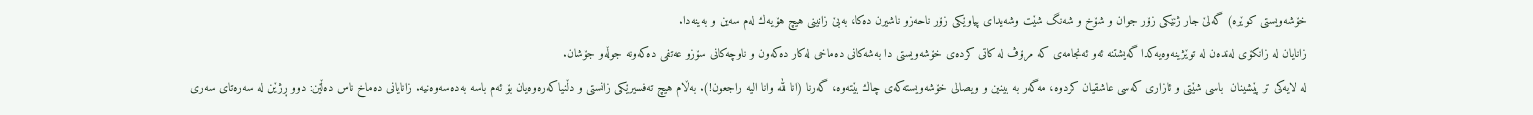خۆشه‌ویستی كوێره‌) گه‌لێ‌ جار ژنێكی زۆر جوان و شۆخ و شه‌نگ شێت وشه‌یدای پیاوێكی زۆر ناحه‌زو ناشیرن ده‌كا، به‌بێ‌ زانینی هیچ هۆیه‌ك له‌م سه‌ین و به‌ینه‌دا.
زانایان له‌ زانكۆی له‌نده‌ن له‌ توێژینه‌وه‌یه‌كدا گه‌یشتنه‌ ئه‌و ئه‌نجامه‌ی كه‌ مرۆڤ له‌ كاتی كرده‌ی خۆشه‌ویستی دا به‌شه‌كانی ده‌ماخی له‌كار ده‌كه‌ون و ناوچه‌كانی سۆزو عه‌تفی ده‌كه‌ونه‌ جوڵه‌و جۆشان.
له‌ لایه‌كی تر پێشینان  باسی شێتی و ئازاری كه‌سی عاشقیان كردوه‌، مه‌گه‌ر به‌ بینین و ویصالی خۆشه‌ویسته‌كه‌ی چاك بێته‌وه‌، گه‌رنا (انا لله وانا الیه‌ راجعون!). به‌ڵام هیچ ته‌فسیرێكی زانستی و دڵنیاكه‌ره‌وه‌یان بۆ ئه‌م باسه‌ به‌ده‌سه‌وه‌نیه‌. زانایانی ده‌ماخ ناس ده‌ڵێن: دوو ڕژێن له‌ سه‌ره‌تای سه‌ری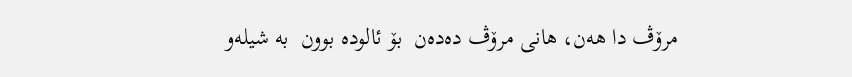مرۆڤ دا هه‌ن، هانی مرۆڤ ده‌ده‌ن  بۆ ئالوده‌ بوون  به‌ شیله‌و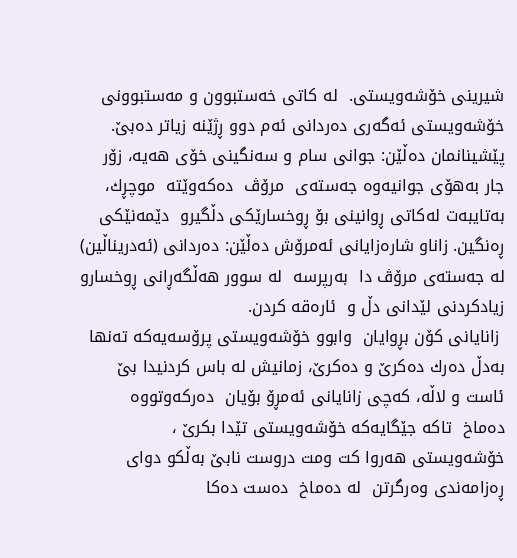شیرینی خۆشه‌ویستی.  له‌ كاتی خه‌ستبوون و مه‌ستبوونی  خۆشه‌ویستی ئه‌گه‌ری ده‌ردانی ئه‌م دوو ڕژێنه‌ زیاتر ده‌بێ‌.
پێشینانمان ده‌ڵێن: جوانی سام و سه‌نگینی خۆی هه‌یه‌، زۆر جار به‌هۆی جوانیه‌وه‌ جه‌سته‌ی  مرۆڤ  ده‌كه‌وێته‌  موچڕك، به‌تایبه‌ت له‌كاتی ڕوانینی بۆ ڕوخسارێكی دڵگیرو  دێمه‌نێكی ڕه‌نگین. زاناو شاره‌زایانی ئه‌مرۆش ده‌ڵێن: ده‌ردانی (ئه‌دریناڵین) له‌ جه‌سته‌ی مرۆڤ دا  به‌رپرسه‌  له‌ سوور هه‌ڵگه‌ڕانی ڕوخسارو زیادكردنی لێدانی دڵ و  ئاره‌قه‌ كردن.
 زانایانی كۆن بڕوایان  وابوو خۆشه‌ویستی پرۆسه‌یه‌كه‌ ته‌نها به‌دڵ ده‌رك ده‌كرێ‌ و ده‌كرێ‌، زمانیش له‌ باس كردنیدا بێ‌ ئاست و لاڵه‌، كه‌چی زانایانی ئه‌مڕۆ بۆیان  ده‌ركه‌وتووه‌  ده‌ماخ  تاكه‌ جێگایه‌كه‌ خۆشه‌ویستی تێدا بكرێ‌ ، خۆشه‌ویستی هه‌روا كت ومت دروست نابێ‌ به‌ڵكو دوای  ڕه‌زامه‌ندی وه‌رگرتن  له‌ ده‌ماخ  ده‌ست ده‌كا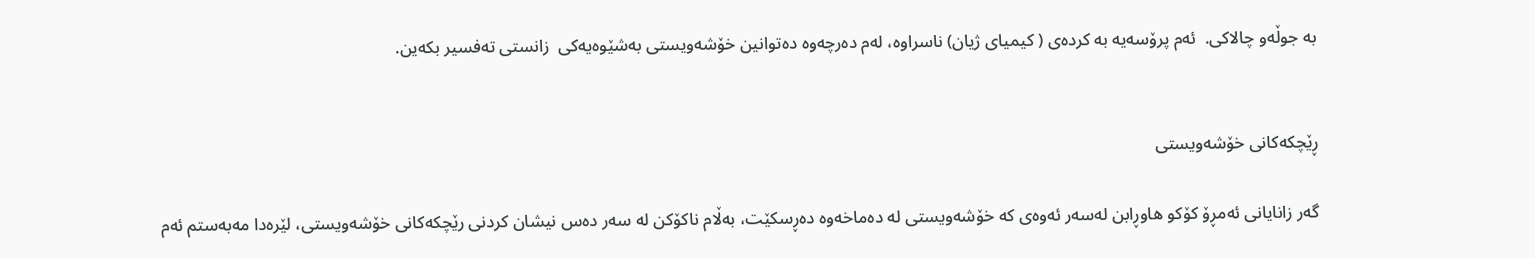به‌ جوڵه‌و چالاكی.  ئه‌م پرۆسه‌یه‌ به‌ كرده‌ی ( كیمیای ژیان) ناسراوه‌، له‌م ده‌رچه‌وه‌ ده‌توانین خۆشه‌ویستی به‌شێوه‌یه‌كی  زانستی ته‌فسیر بكه‌ین.


ڕێچكه‌كانی خۆشه‌ویستی

گه‌ر زانایانی ئه‌مڕۆ كۆكو هاوڕابن له‌سه‌ر ئه‌وه‌ی كه‌ خۆشه‌ویستی له‌ ده‌ماخه‌وه‌ ده‌ڕسكێت، به‌ڵام ناكۆكن له‌ سه‌ر ده‌س نیشان كردنی رێچكه‌كانی خۆشه‌ویستی، لێره‌دا مه‌به‌ستم ئه‌م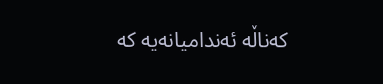كه‌ناڵه‌ ئه‌ندامیانه‌یه‌ كه‌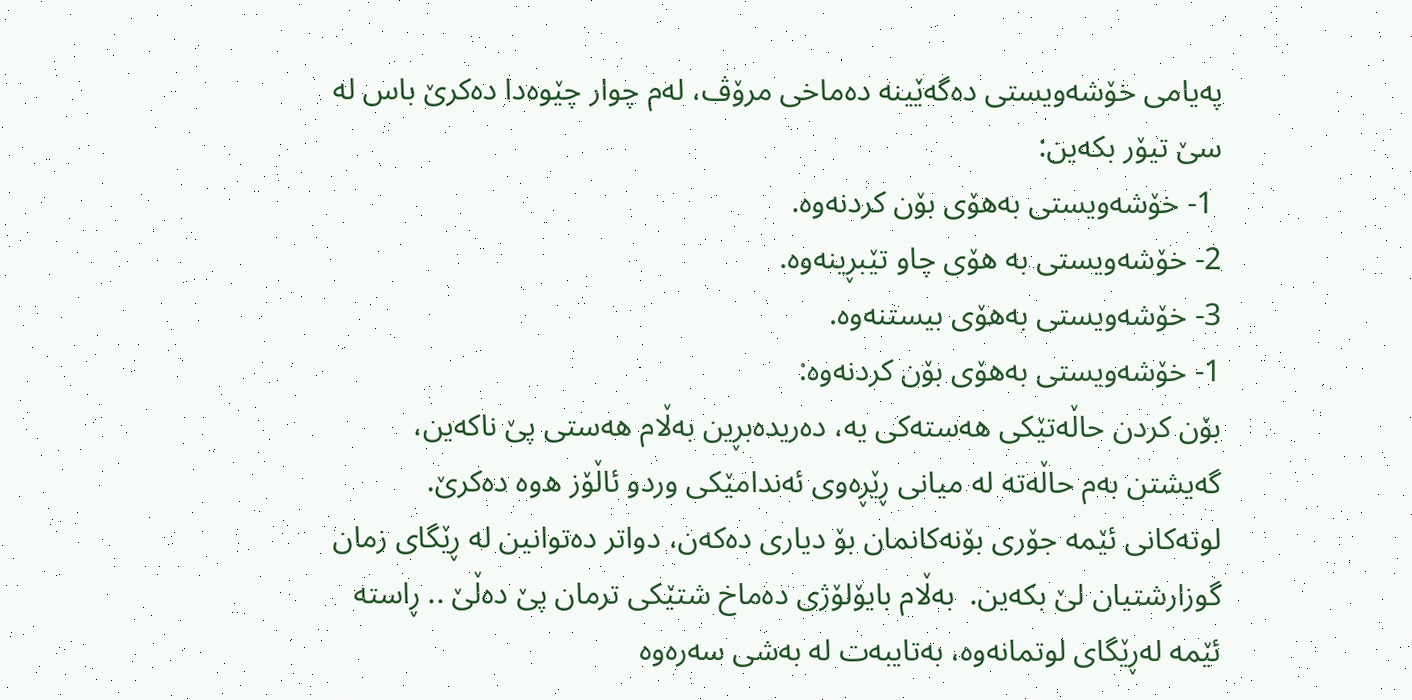په‌یامی خۆشه‌ویستی ده‌گه‌ێینه‌ ده‌ماخی مرۆڤ، له‌م چوار چێوه‌دا ده‌كرێ‌ باس له‌ سێ تیۆر بكه‌ین:
 1- خۆشه‌ویستی به‌هۆی بۆن كردنه‌وه‌.
2- خۆشه‌ویستی به‌ هۆی چاو تێبڕینه‌وه‌.
3- خۆشه‌ویستی به‌هۆی بیستنه‌وه‌.
1- خۆشه‌ویستی به‌هۆی بۆن كردنه‌وه‌:
بۆن كردن حاڵه‌تێكی هه‌سته‌كی یه‌، ده‌ریده‌بڕین به‌ڵام هه‌ستی پێ‌ ناكه‌ین، گه‌یشتن به‌م حاڵه‌ته‌ له‌ میانی ڕێڕه‌وی ئه‌ندامێكی وردو ئاڵۆز ه‌وه‌ ده‌كرێ‌.
لوته‌كانی ئێمه‌ جۆری بۆنه‌كانمان بۆ دیاری ده‌كه‌ن، دواتر ده‌توانین له‌ ڕێگای زمان گوزارشتیان لێ‌ بكه‌ین.  به‌ڵام بایۆلۆژی ده‌ماخ شتێكی ترمان پێ ده‌ڵێ‌ .. ڕاسته‌ ئێمه‌ له‌ڕێگای لوتمانه‌وه‌، به‌تایبه‌ت له‌ به‌شی سه‌ره‌وه‌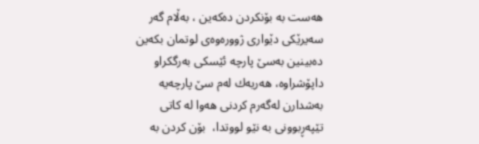هه‌ست به‌ بۆنكردن ده‌كه‌ین ، به‌ڵام گه‌ر سه‌یرێكی دێواری ژووره‌وه‌ی لوتمان بكه‌ین ده‌بینین به‌سێ‌ پارچه‌ ئێسكی به‌رگكراو داپۆشراوه‌، هه‌ریه‌ك له‌م سێ‌ پارچه‌یه‌ به‌شدارن له‌گه‌رم كردنی هه‌وا له‌ كاتی تێپه‌ڕبوونی به‌ نێو لووتدا،  بۆن كردن به‌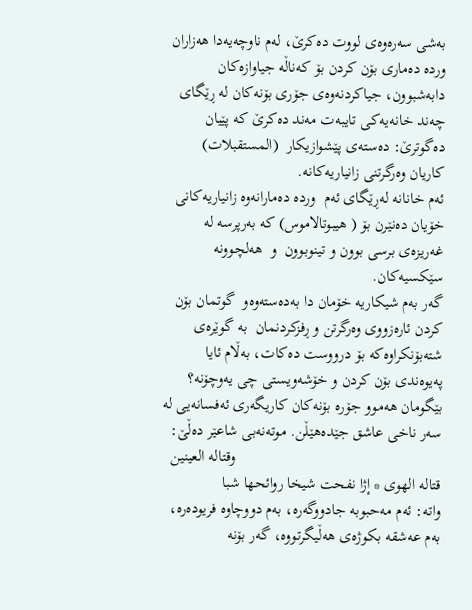به‌شی سه‌ره‌وه‌ی لووت ده‌كرێ‌، له‌م ناوچه‌یه‌دا هه‌زاران  ورده‌ ده‌ماری بۆن كردن بۆ كه‌ناڵه‌ جیاوازه‌كان دابه‌شبوون، جیاكردنه‌وه‌ی جۆری بۆنه‌كان له‌ ڕێگای چه‌ند خانه‌یه‌كی تایبه‌ت مه‌ند ده‌كرێ‌ كه‌ پێیان ده‌گوترێ‌: ده‌سته‌ی پێشوازیكار  (المستقبلات)  كاریان وه‌رگرتنی زانیاریه‌كانه‌.
ئه‌م خانانه‌ له‌ڕێگای ئه‌م  ورده‌ ده‌مارانه‌وه‌ زانیاریه‌كانی خۆیان ده‌نێرن بۆ ( هیبوتالاموس) كه‌ به‌رپرسه‌ له‌ غه‌ریزه‌ی برسی بوون و تینوبوون  و  هه‌لچوونه‌ سێكسیه‌كان.
گه‌ر به‌م شیكاریه‌ خۆمان دا به‌ده‌سته‌وه‌و  گوتمان بۆن كردن ئاره‌زووی وه‌رگرتن و ڕفزكردنمان  به‌ گوێره‌ی شته‌بۆنكراوه‌كه‌ بۆ درووست ده‌كات، به‌ڵام ئایا په‌یوه‌ندی بۆن كردن و خۆشه‌ویستی چی یه‌وچۆنه‌؟
بێگومان هه‌موو جۆره‌ بۆنه‌كان كاریگه‌ری ئه‌فسانه‌یی له‌ سه‌ر ناخی عاشق جێده‌هێڵن. موته‌نه‌بی شاعێر ده‌ڵێ‌:
                                                   وقتاله‌ العینین قتاله‌ الهوی * إژا نفحت شیخا روائحها شبا
واته‌: ئه‌م مه‌حبوبه‌ جادووگه‌ره‌، به‌م دووچاوه‌ فریوده‌ره‌، به‌م عه‌شقه‌ بكوژه‌ی هه‌ڵیگرتووه‌، گه‌ر بۆنه‌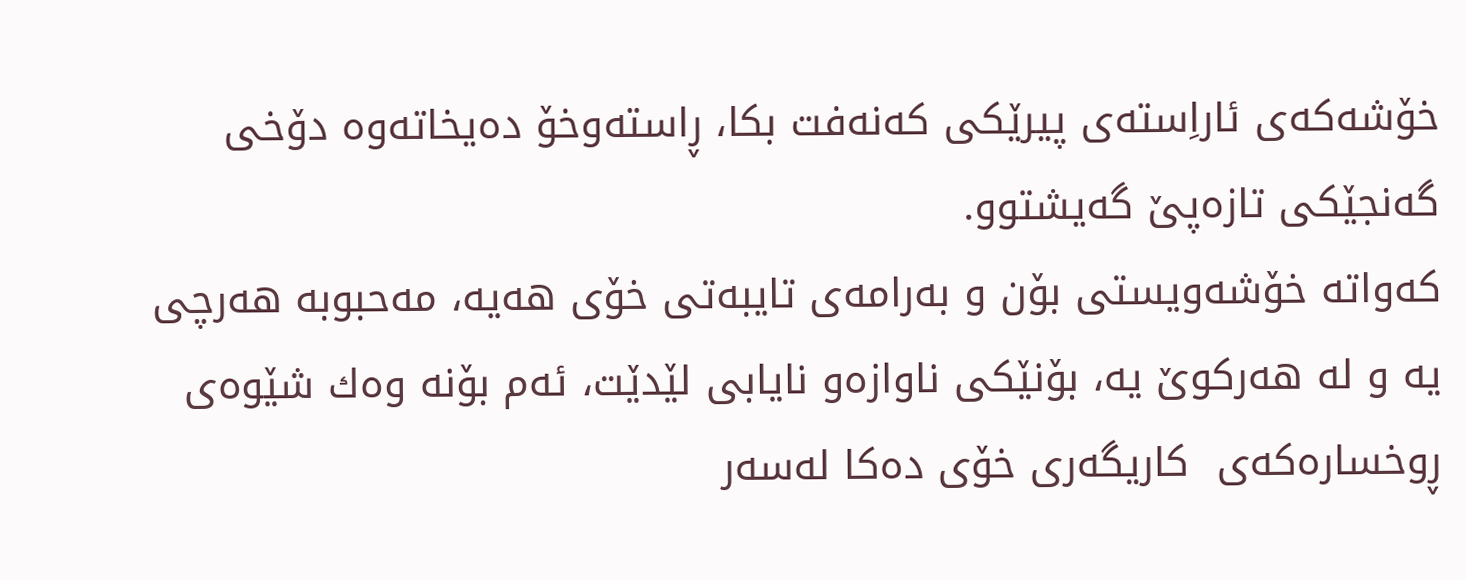خۆشه‌كه‌ی ئاراِسته‌ی پیرێكی كه‌نه‌فت بكا، ڕاسته‌وخۆ ده‌یخاته‌وه‌ دۆخی گه‌نجێكی تازه‌پێ گه‌یشتوو.
كه‌واته‌ خۆشه‌ویستی بۆن و به‌رامه‌ی تایبه‌تی خۆی هه‌یه‌، مه‌حبوبه‌ هه‌رچی یه‌ و له‌ هه‌ركوێ یه‌، بۆنێكی ناوازه‌و نایابی لێدێت، ئه‌م بۆنه‌ وه‌ك شێوه‌ی ڕوخساره‌كه‌ی  كاریگه‌ری خۆی ده‌كا له‌سه‌ر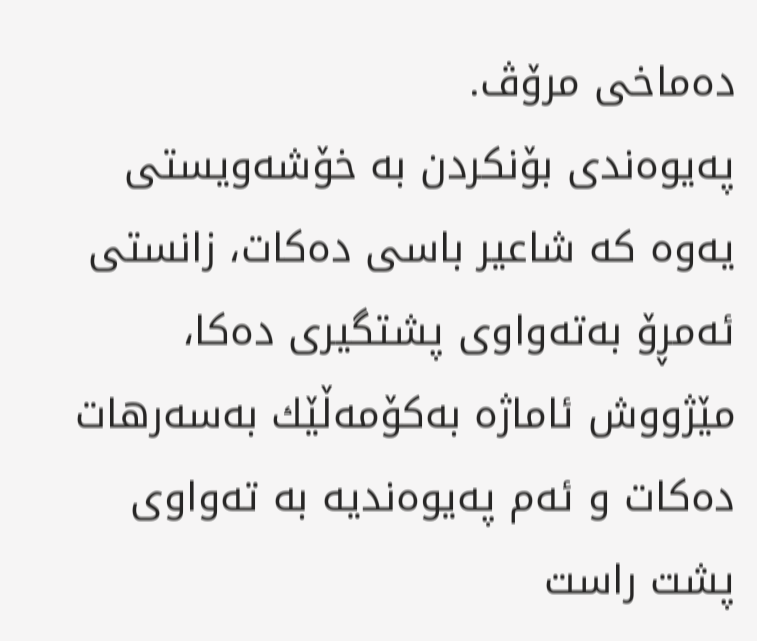ده‌ماخی مرۆڤ.
په‌یوه‌ندی بۆنكردن به‌ خۆشه‌ویستی یه‌وه‌ كه‌ شاعیر باسی ده‌كات، زانستی ئه‌مڕۆ به‌ته‌واوی پشتگیری ده‌كا، مێژووش ئاماژه‌ به‌كۆمه‌ڵێك به‌سه‌رهات ده‌كات و ئه‌م په‌یوه‌ندیه‌ به‌ ته‌واوی پشت راست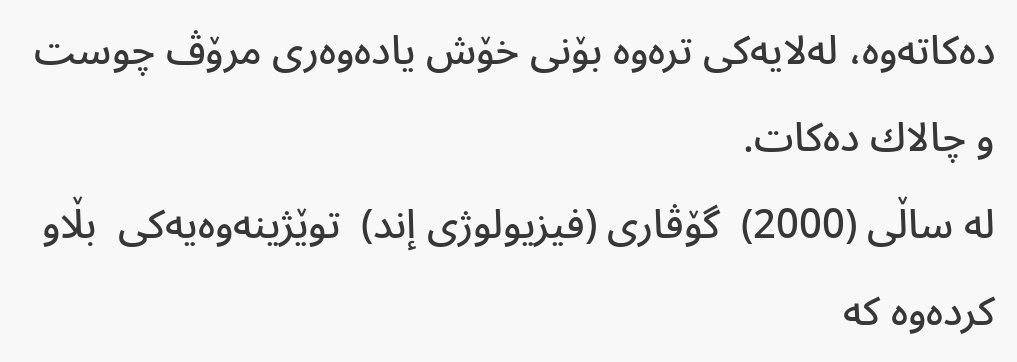ده‌كاته‌وه‌، له‌لایه‌كی تره‌وه‌ بۆنی خۆش یاده‌وه‌ری مرۆڤ چوست و چالاك ده‌كات.
له‌ ساڵی (2000)  گۆڤاری (فیزیولوژی إند)  توێژینه‌وه‌یه‌كی  بڵاو كرده‌وه‌ كه‌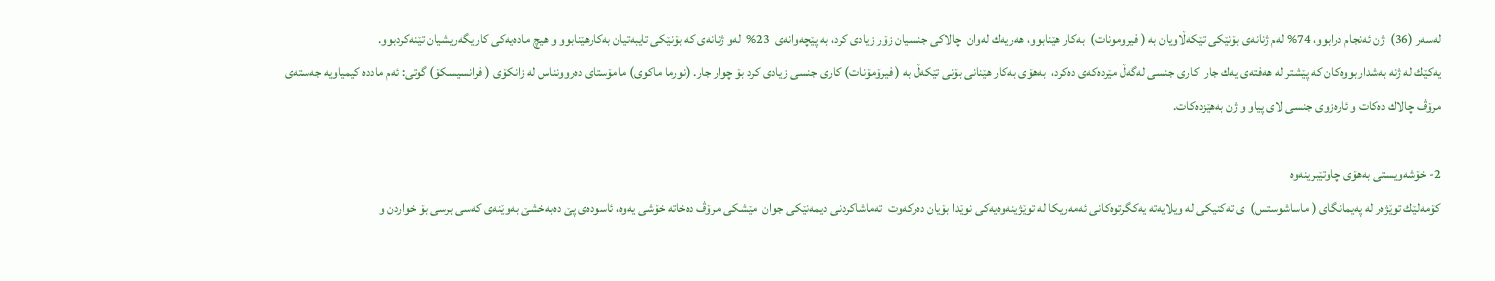له‌سه‌ر (36)  ژن ئه‌نجام درابوو، 74% له‌م ژنانه‌ی بۆنێكی تێكه‌ڵاویان به‌ ( فیرومونات)  به‌كار هێنابوو، هه‌ریه‌ك له‌وان  چالاكی جنسیان زۆر زیادی كرد، به‌ پێچه‌وانه‌ی  23%  له‌و ژنانه‌ی كه‌ بۆنێكی تایبه‌تیان به‌كارهێنابوو و هیچ ماده‌یه‌كی كاریگه‌ریشیان تێنه‌كردبوو.
یه‌كێك له‌ ژنه‌ به‌شداربووه‌كان كه‌ پێشتر له‌ هه‌فته‌ی یه‌ك جار  كاری جنسی له‌گه‌ڵ مێرده‌كه‌ی ده‌كرد،  به‌هۆی به‌كار هێنانی بۆنی تێكه‌ڵ به‌ ( فیرۆمۆنات) كاری جنسی زیادی كرد بۆ چوار جار. (نورما ماكوی) مامۆستای ده‌روونناس له‌ زانكۆی ( فرانسیسكۆ) گوتی: ئه‌م مادده‌ كیمیاویه‌ جه‌سته‌ی مرۆڤ چالاك ده‌كات و ئاره‌زوی جنسی لای پیاو و ژن به‌هێزده‌كات.

2- خۆشه‌ویستی به‌هۆی چاوتێبرینه‌وه‌
كۆمه‌لێك توێژه‌ر له‌ په‌یمانگای ( ماساشوستس)  ی ته‌كنیكی له‌ ویلایه‌ته‌ یه‌كگرتوه‌كانی ئه‌مه‌ریكا له‌ توێژینه‌وه‌یه‌كی نوێدا بۆیان ده‌ركه‌وت  ته‌ماشاكردنی دیمه‌نێكی جوان  مێشكی مرۆڤ ده‌خاته‌ خۆشی یه‌وه‌، ئاسوده‌ی پێ‌ ده‌به‌خشێ‌ به‌وێنه‌ی كه‌سی برسی بۆ خواردن و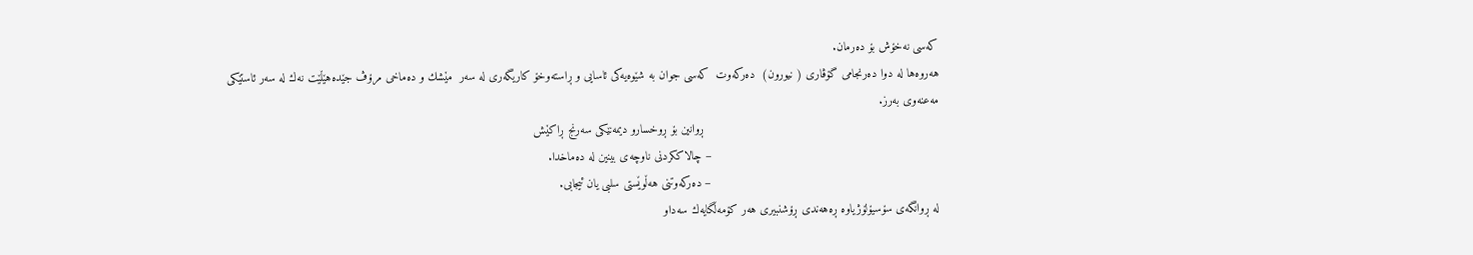كه‌سی نه‌خۆش بۆ ده‌رمان.
هه‌روه‌ها له‌ دوا ده‌رنجامی گۆڤاری ( نیورون)  ده‌ركه‌وت  كه‌سی جوان به‌ شێوه‌یه‌كی ئاسایی و ڕاسته‌وخۆ كاریگه‌ری له‌ سه‌ر  مێشك و ده‌ماخی مرۆڤ جێده‌هێڵێت نه‌ك له‌ سه‌ر ئاستێكی مه‌عنه‌وی به‌رز.
                                                                   ڕوانین بۆ ڕوخسارو دیمه‌نێكی سه‌رنج ڕاكێش
                                                                 – چالاككردنی ناوچه‌ی بینین له‌ ده‌ماخدا.
                                                                 – ده‌ركه‌وتنی هه‌ڵوێستی سلبی یان ئیجابی.
له‌ ڕوانگه‌ی سۆسیۆلۆژیاوه‌ ڕه‌هه‌ندی ڕۆشنبیری هه‌ر كۆمه‌ڵگایه‌ك سه‌داو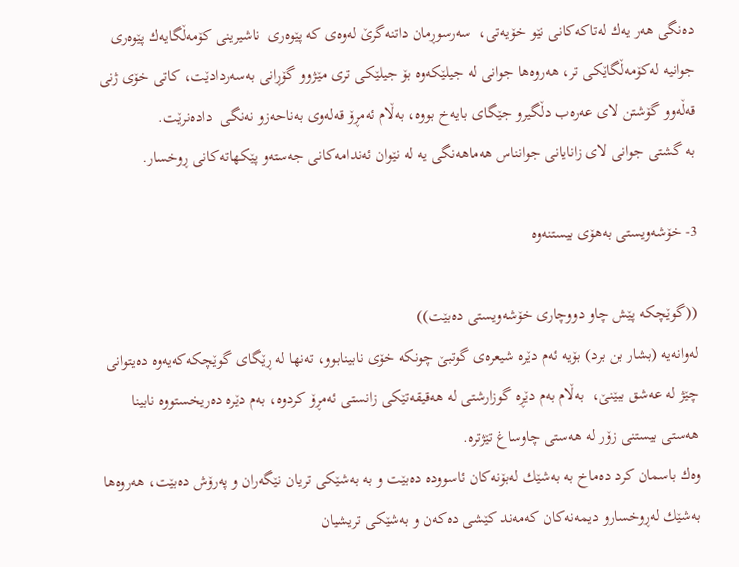ده‌نگی هه‌ر یه‌ك له‌تاكه‌كانی نێو خۆیه‌تی،  سه‌رسوڕمان داتنه‌گرێ‌ له‌وه‌ی كه‌ پێوه‌ری  ناشیرینی كۆمه‌ڵگایه‌ك پێوه‌ری جوانیه‌ له‌كۆمه‌ڵگاێكی تر، هه‌روه‌ها جوانی له‌ جیلێكه‌وه‌ بۆ جیلێكی تری مێژوو گۆڕانی به‌سه‌ردادێت، كاتی خۆی ژنی قه‌ڵه‌وو گۆشتن لای عه‌ره‌ب دڵگیرو جێگای بایه‌خ بووه‌، به‌ڵام ئه‌مڕۆ قه‌له‌وی به‌ناحه‌زو نه‌نگی  داده‌نرێت.
به‌ گشتی جوانی لای زانایانی جوانناس هه‌ماهه‌نگی یه‌ له‌ نێوان ئه‌ندامه‌كانی جه‌سته‌و پێكهاته‌كانی ڕوخسار.

3- خۆشه‌ویستی به‌هۆی بیستنه‌وه‌

((گوێچكه‌ پێش چاو دووچاری خۆشه‌ویستی ده‌بێت))
له‌وانه‌یه‌ (بشار بن برد) بۆیه‌ ئه‌م دێره‌ شیعره‌ی گوتبێ‌ چونكه‌ خۆی نابینابوو، ته‌نها له‌ ڕێگای گوێچكه‌كه‌یه‌وه‌ ده‌یتوانی چێژ له‌ عه‌شق ببێنێ‌،  به‌ڵام به‌م دێڕه‌ گوزارشتی له‌ هه‌قیقه‌تێكی زانستی ئه‌مڕۆ كردوه‌، به‌م دێره‌ ده‌ریخستووه‌ نابینا هه‌ستی بیستنی زۆر له‌ هه‌ستی چاوساغ تێژتره‌.
وه‌ك باسمان كرد ده‌ماخ به‌ به‌شێك له‌بۆنه‌كان ئاسووده‌ ده‌بێت و به‌ به‌شێكی تریان نێگه‌ران و په‌رۆش ده‌بێت، هه‌روه‌ها به‌شێك له‌ڕوخسارو دیمه‌نه‌كان كه‌مه‌ند كێشی ده‌كه‌ن و به‌شێكی تریشیان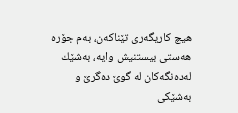هیچ كاریگه‌ری تێناكه‌ن، به‌م جۆره‌ هه‌ستی بیستنیش وایه‌، به‌شێك له‌ده‌نگه‌كان له‌ گوێ‌ ده‌گرێ‌ و به‌شێكی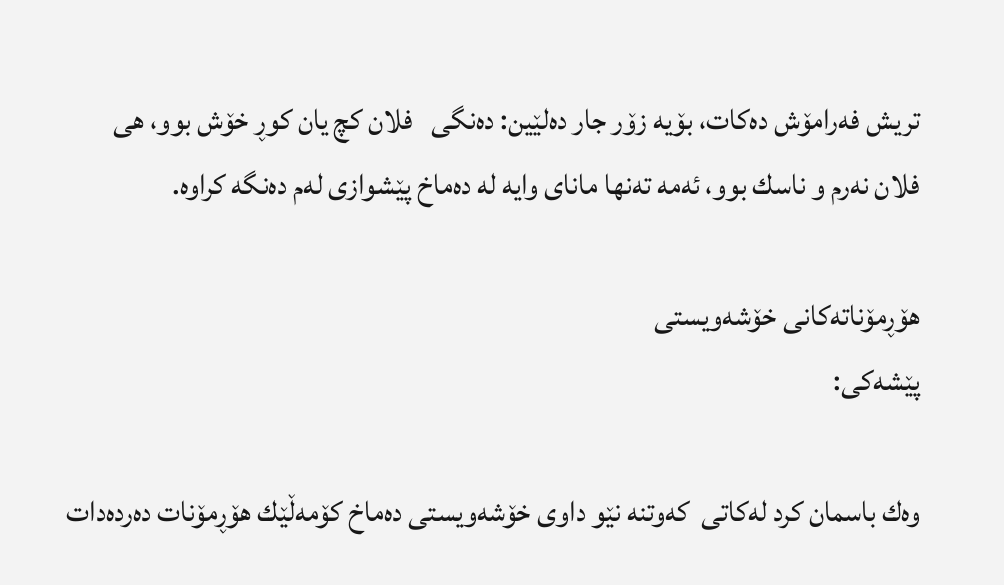تریش فه‌رامۆش ده‌كات، بۆیه‌ زۆر جار ده‌لێین: ده‌نگی   فلان كچ یان كوڕ خۆش بوو، هی فلان نه‌رم و ناسك بوو، ئه‌مه‌ ته‌نها مانای وایه‌ له‌ ده‌ماخ پێشوازی له‌م ده‌نگه‌ كراوه‌.

هۆڕمۆناته‌كانی خۆشه‌ویستی
پێشه‌كی:

وه‌ك باسمان كرد له‌كاتی  كه‌وتنه‌ نێو داوی خۆشه‌ویستی ده‌ماخ كۆمه‌ڵێك هۆڕمۆنات ده‌رده‌دات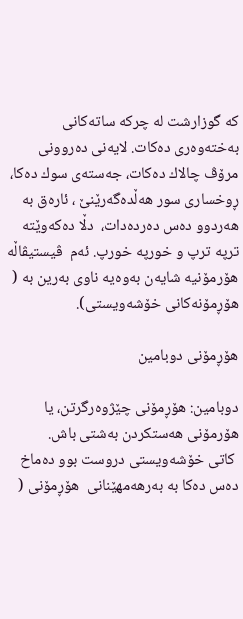كه‌ گوزارشت له‌ چركه‌ ساته‌كانی به‌خته‌وه‌ری ده‌كات. لایه‌نی ده‌روونی مرۆڤ چالاك ده‌كات، جه‌سته‌ی سوك ده‌كا، ڕوخساری سور هه‌ڵده‌گه‌رێنێ‌ ، ئاره‌ق به‌ هه‌ردوو ده‌س ده‌رده‌دات،  دڵا ده‌كه‌وێته‌ ترپه‌ ترپ و خورپه‌ خورپ. ئه‌م  ڤیستیڤاڵه‌ هۆرمۆنیه‌ شایه‌ن به‌وه‌یه‌ ناوی به‌رین به‌ ( هۆڕمۆنه‌كانی خۆشه‌ویستی).

هۆڕمۆنی دوبامین

دوبامین: هۆڕمۆنی چێژوه‌رگرتن، یا هۆرمۆنی هه‌ستكردن به‌شتی باش.
 كاتی خۆشه‌ویستی دروست بوو ده‌ماخ ده‌س ده‌كا به‌ به‌رهه‌مهێنانی  هۆڕمۆنی (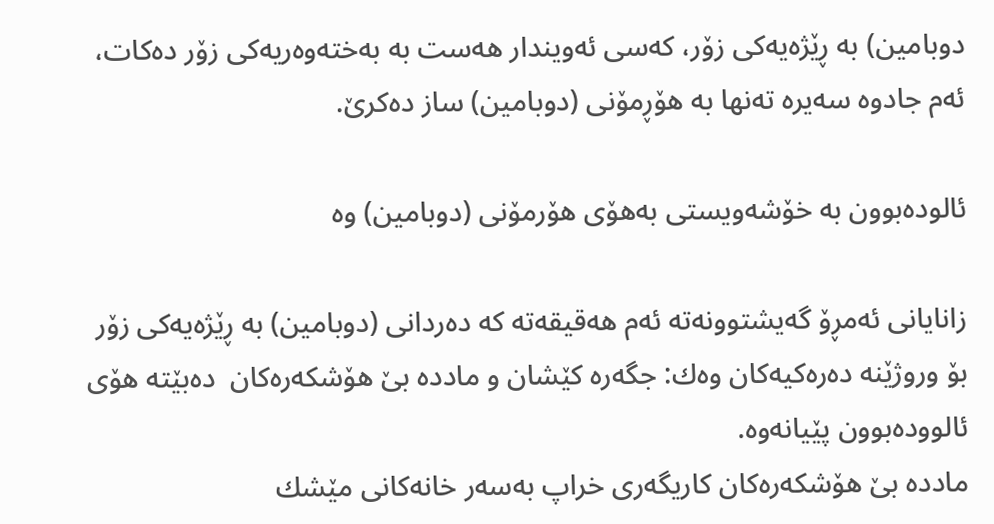دوبامین) به‌ ڕێژه‌یه‌كی زۆر، كه‌سی ئه‌ویندار هه‌ست به‌ به‌خته‌وه‌ریه‌كی زۆر ده‌كات، ئه‌م جادوه‌ سه‌یره‌ ته‌نها به‌ هۆڕمۆنی (دوبامین) ساز ده‌كرێ‌.

ئالوده‌بوون به‌ خۆشه‌ویستی به‌هۆی هۆرمۆنی (دوبامین) وه‌

زانایانی ئه‌مڕۆ گه‌یشتوونه‌ته‌ ئه‌م هه‌قیقه‌ته‌ كه‌ ده‌ردانی (دوبامین) به‌ ڕێژه‌یه‌كی زۆر بۆ وروژێنه‌ ده‌ره‌كیه‌كان وه‌ك: جگه‌ره‌ كێشان و مادده‌ بێ‌ هۆشكه‌ره‌كان  ده‌بێته‌ هۆی ئالووده‌بوون پێیانه‌وه‌.
مادده‌ بێ‌ هۆشكه‌ره‌كان كاریگه‌ری خراپ به‌سه‌ر خانه‌كانی مێشك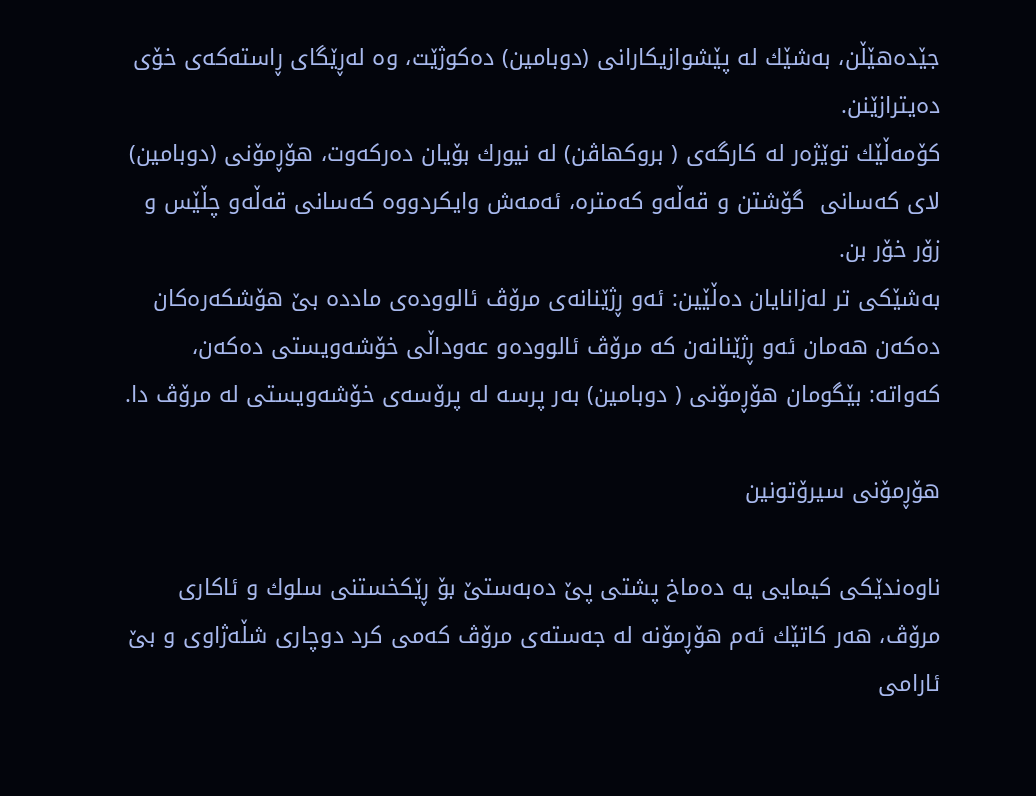جێده‌هێڵن، به‌شێك له‌ پێشوازیكارانی (دوبامین) ده‌كوژێت، وه‌ له‌ڕێگای ڕاسته‌كه‌ی خۆی ده‌یترازێنن.
كۆمه‌ڵێك توێژه‌ر له‌ كارگه‌ی ( بروكهاڤن) له‌ نیورك بۆیان ده‌ركه‌وت، هۆڕمۆنی (دوبامین) لای كه‌سانی  گۆشتن و قه‌ڵه‌و كه‌متره‌، ئه‌مه‌ش وایكردووه‌ كه‌سانی قه‌ڵه‌و چڵێس و زۆر خۆر بن.
به‌شێكی تر له‌زانایان ده‌ڵێین: ئه‌و ڕژێنانه‌ی مرۆڤ ئالووده‌ی مادده‌ بێ‌ هۆشكه‌ره‌كان  ده‌كه‌ن هه‌مان ئه‌و ڕژێنانه‌ن كه‌ مرۆڤ ئالووده‌و عه‌وداڵی خۆشه‌ویستی ده‌كه‌ن،  كه‌واته‌: بێگومان هۆڕمۆنی ( دوبامین) به‌ر پرسه‌ له‌ پرۆسه‌ی خۆشه‌ویستی له‌ مرۆڤ دا.

هۆڕمۆنی سیرۆتونین

ناوه‌ندێكی كیمایی یه‌ ده‌ماخ پشتی پێ‌ ده‌به‌ستێ‌ بۆ ڕێكخستنی سلوك و ئاكاری مرۆڤ، هه‌ر كاتێك ئه‌م هۆڕمۆنه‌ له‌ جه‌سته‌ی مرۆڤ كه‌می كرد دوچاری شڵه‌ژاوی و بێ‌ ئارامی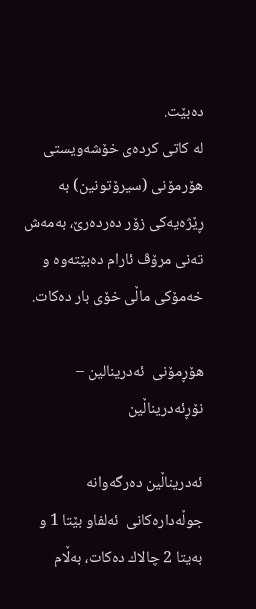ده‌بێت.
له‌ كاتی كرده‌ی خۆشه‌ویستی هۆرمۆنی (سیرۆتونین) به‌ ڕێژه‌یه‌كی زۆر ده‌رده‌رێ‌، به‌مه‌ش ته‌نی مرۆڤ ئارام ده‌بێته‌وه‌ و  خه‌مۆكی ماڵی خۆی بار ده‌كات.

هۆڕمۆنی  ئه‌درینالین – نۆڕئه‌دریناڵین

ئه‌دریناڵین ده‌رگه‌وانه‌ جوڵه‌داره‌كانی  ئه‌لفاو بێتا 1 و به‌یتا 2 چالاك ده‌كات، به‌ڵام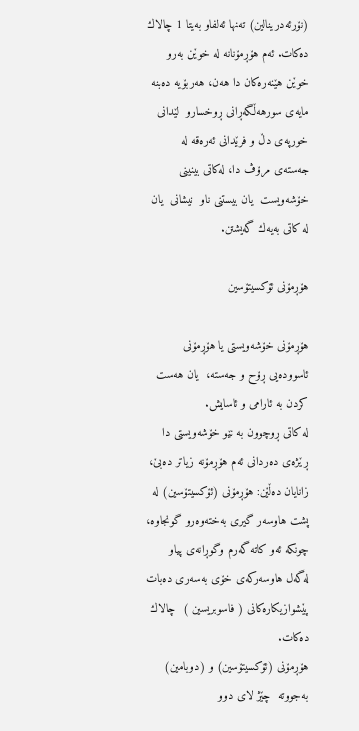(نۆرئه‌درینالین) ته‌نها ئه‌لفاو به‌یتا 1 چالاك ده‌كات. ئه‌م هۆڕمۆنانه‌ له‌ خوێن به‌رو خوێن هێنه‌ره‌كان دا هه‌ن، هه‌ربۆیه‌ ده‌بنه‌ مایه‌ی سورهه‌ڵگه‌ڕانی ڕوخسارو  لێدانی خورپه‌ی دڵ و فرێدانی ئه‌ره‌قه‌ له‌ جه‌سته‌ی مرۆڤ دا، له‌كاتی بینینی خۆشه‌ویست  یان بیستنی ناو  نیشانی  یان له‌ كاتی به‌یه‌ك گه‌یشتن.

هۆڕمۆنی ئۆكسیتۆسین

هۆڕمۆنی خۆشه‌ویستی یا هۆڕمۆنی ئاسووده‌یی ڕۆح و جه‌سته‌،  یان هه‌ست كردن به‌ ئارامی و ئاسایش.
له‌ كاتی ڕوچوون به‌ نێو خۆشه‌ویستی دا  ڕێژه‌ی ده‌ردانی ئه‌م هۆڕمۆنه‌ زیاتر ده‌بێ،  زانایان ده‌ڵێن: هۆڕمۆنی (ئۆكسیتۆسین) له‌ پشت هاوسه‌ر گیری به‌خته‌وه‌رو گونجاوه‌، چونكه‌ ئه‌و كاته‌ گه‌رم وگوڕانه‌ی پیاو له‌گه‌ل هاوسه‌ركه‌ی خۆی به‌سه‌ری ده‌بات  پێشوازیكاره‌كانی ( فاسوبریسین )  چالاك ده‌كات.
هۆڕمۆنی (ئۆكسیتۆسین) و (دوبامین) به‌جووته‌  چێژ لای دوو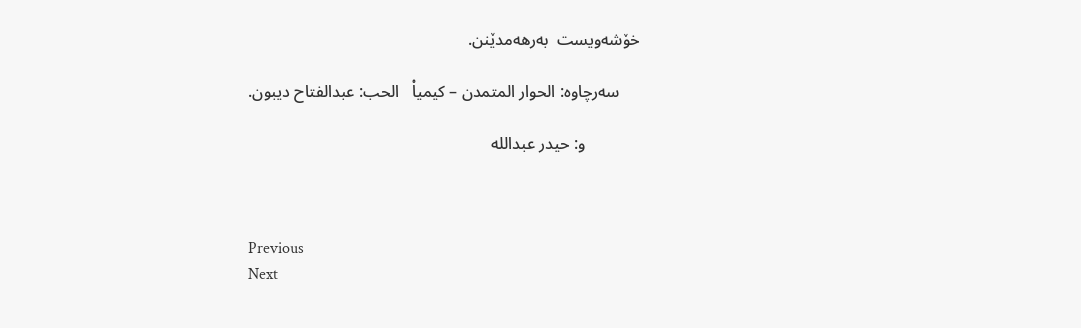خۆشه‌ویست  به‌رهه‌مدێنن.

     سه‌رچاوه‌: الحوار المتمدن – كیمیاْ   الحب: عبدالفتاح دیبون.

             و: حیدر عبدالله‌



Previous
Next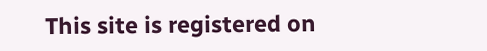This site is registered on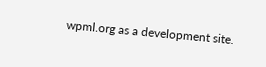wpml.org as a development site.